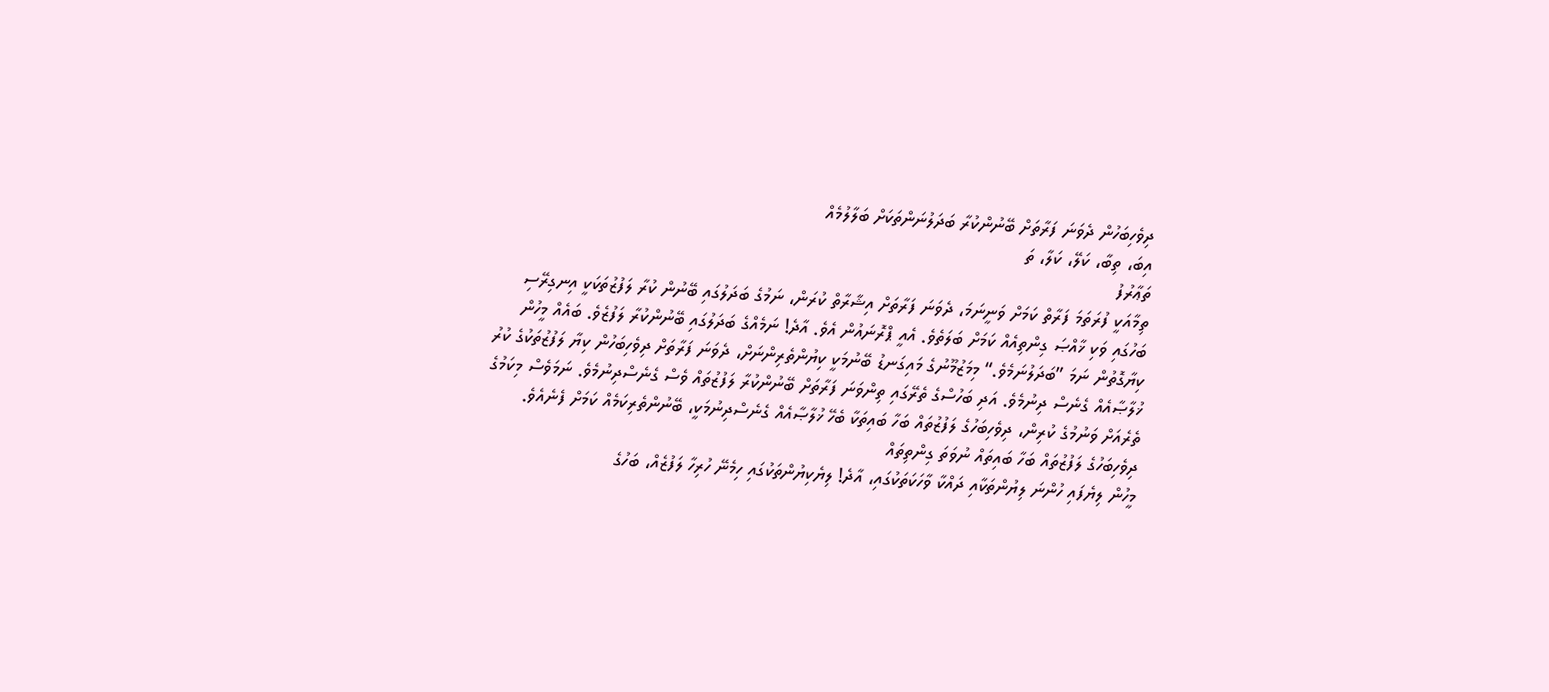ދިވެހިބަހުން ދެވަނަ ފަރާތަށް ބޭނުންކުރާ ބަދަލުނަންތަކަށް ބަލާލުމެއް
އިބަ، ތިބާ، ކަލޭ، ކަލާ، ތަ
ތަޢާރުފު
ތިމާއަކީ ފުރަތަމަ ފަރާތް ކަމަށް ވަނީނަމަ، ދެވަނަ ފަރާތަށް އިޝާރާތް ކުރަން، ނަމުގެ ބަދަލުގައި ބޭނުން ކުރާ ލަފުޒުތަކަކީ އިނގިރޭސި ބަހުގައި ވަކި ޚާއްޞަ ގިންތިއެއް ކަމަށް ބަލަތެވެ. އެއީ ޕްރޮނައުން އެވެ. އާދެ! ނަމެއްގެ ބަދަލުގައި ބޭނުންކުރާ ލަފުޒެވެ. ބައެއް މީހުން ކިޔާގޮތުން ނަމަ ”ބަދަލުނަމެވެ.“ މިމަޒުމޫނުގެ މައިގަނޑު ބޭނުމަކީ ކިޔުންތެރިންނަށް، ދެވަނަ ފަރާތަށް ދިވެހިބަހުން ކިޔާ ލަފުޒުތަކުގެ ކުރު ޚުލާޞާއެއް ގެނެސް ދިނުމެވެ. އަދި ބަހުސްގެ ތެރޭގައި ތިންވަނަ ފަރާތަށް ބޭނުންކުރާ ލަފުޒުތައް ވެސް ގެނެސްދިނުމެވެ. ނަމަވެސް މިކަމުގެ ތެރެއަށް ވަނުމުގެ ކުރިން، ދިވެހިބަހުގެ ލަފުޒުތައް ބަހާ ބައިތަކާ ބެހޭ ޚުލާޞާއެއް ގެނެސްދިނުމަކީ، ބޭނުންތެރިކަމެއް ކަމަށް ފެނެއެވެ.
ދިވެހިބަހުގެ ލަފުޒުތައް ބަހާ ބައިތައް ނުވަތަ ގިންތިތައް
މީހުން ލިޔެފައި ހުންނަ ލިޔުންތަކާއި ދައްކާ ވާހަކަތަކުގައި، އާދެ! ލިޔެކިޔުންތަކުގައި ހިމެނޭ ހުރިހާ ލަފުޒެއް، ބަހުގެ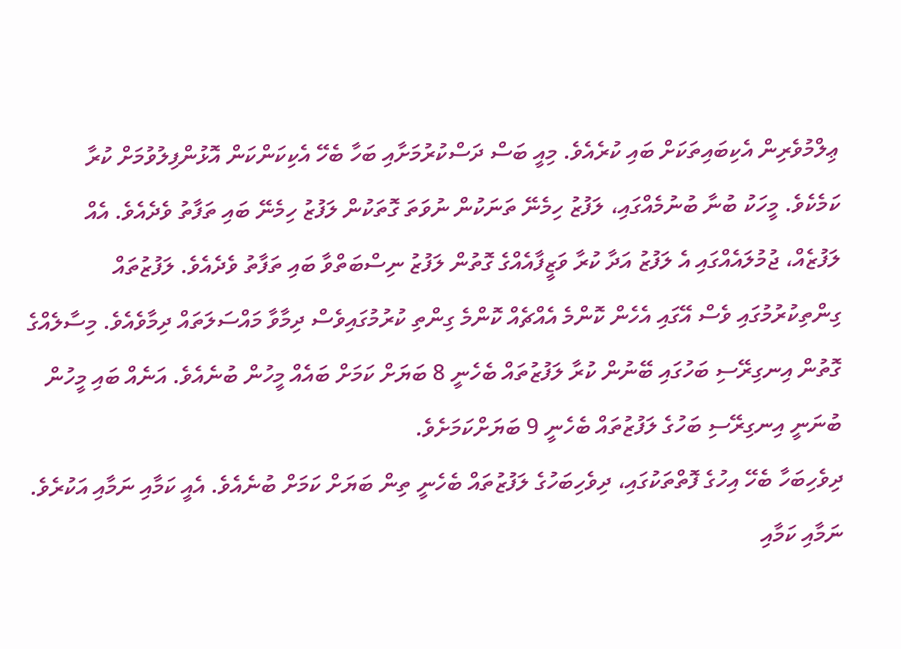ޢިލްމުވެރިން އެކިބައިތަކަށް ބައި ކުރެއެވެ. މިއީ ބަސް ދަސްކުރުމަށާއި ބަހާ ބެހޭ އެކިކަންކަން އޮޅުންފިލުވުމަށް ކުރާ ކަމެކެވެ. މީހަކު ބުނާ ބުނުމެއްގައި، ލަފުޒު ހިމެނޭ ތަނަކުން ނުވަތަ ގޮތަކުން ލަފުޒު ހިމެނޭ ބައި ތަފާތު ވެދެއެވެ. އެއް ލަފުޒެއް، ޖުމުލައެއްގައި އެ ލަފުޒު އަދާ ކުރާ ވަޒީފާއެއްގެ ގޮތުން ލަފުޒު ނިސްބަތްވާ ބައި ތަފާތު ވެދެއެވެ. ލަފުޒުތައް ގިންތިކުރުމުގައި ވެސް އޭގައި އެހެން ކޮންމެ އެއްޗެއް ކޮންމެ ގިންތި ކުރުމުގައިވެސް ދިމާވާ މައްސަލަތައް ދިމާވެއެވެ. މިސާލެއްގެ ގޮތުން އިނގިރޭސި ބަހުގައި ބޭނުން ކުރާ ލަފުޒުތައް ބެހެނީ 8 ބަޔަށް ކަމަށް ބައެއް މީހުން ބުނެއެވެ. އަނެއް ބައި މީހުން ބުނަނީ އިނގިރޭސި ބަހުގެ ލަފުޒުތައް ބެހެނީ 9 ބަޔަށްކަމަށެވެ.
ދިވެހިބަހާ ބެހޭ އިހުގެ ފޮތްތަކުގައި، ދިވެހިބަހުގެ ލަފުޒުތައް ބެހެނީ ތިން ބަޔަށް ކަމަށް ބުނެއެވެ. އެއީ ކަމާއި ނަމާއި އަކުރެވެ. ނަމާއި ކަމާއި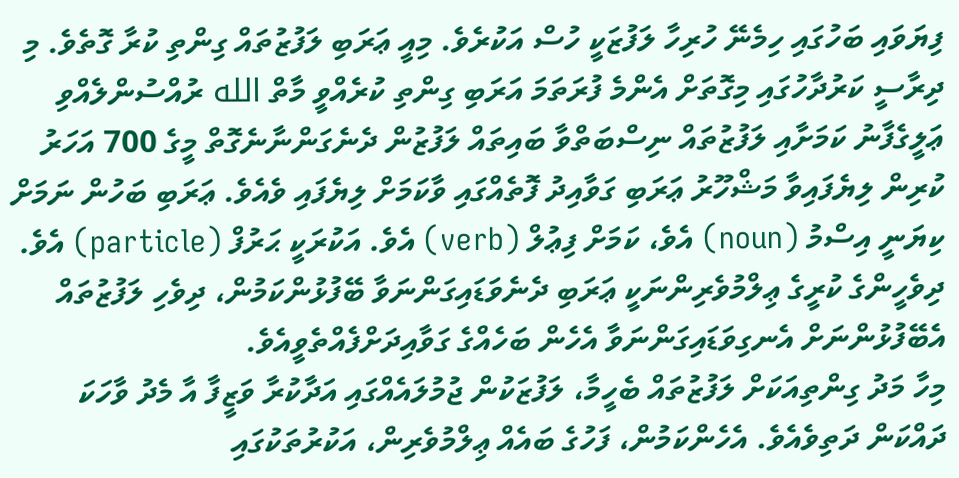ފިޔަވައި ބަހުގައި ހިމެނޭ ހުރިހާ ލަފުޒަކީ ހުސް އަކުރެވެ. މިއީ ޢަރަބި ލަފުޒުތައް ގިންތި ކުރާ ގޮތެވެ. މި ދިރާސީ ކަރުދާހުގައި މިގޮތަށް އެންމެ ފުރަތަމަ އަރަބި ގިންތި ކުރެއްވީ މާތް الله ރުއްސުންލެއްވި ޢަލީގެފާނު ކަމަށާއި ލަފުޒުތައް ނިސްބަތްވާ ބައިތައް ލަފުޒުން ދެނެގަންނާނެގޮތް މީގެ 700 އަހަރު ކުރިން ލިޔެފައިވާ މަޝްހޫރު ޢަރަބި ގަވާއިދު ފޮތެއްގައި ވާކަމަށް ލިޔެފައި ވެއެވެ. ޢަރަބި ބަހުން ނަމަށް ކިޔަނީ އިސްމު (noun) އެވެ، ކަމަށް ފިޢުލް (verb) އެވެ. އަކުރަކީ ޙަރުފް (particle) އެވެ. ދިވެހީންގެ ކުރީގެ ޢިލްމުވެރިންނަކީ ޢަރަބި ދެނެވަޑައިގަންނަވާ ބޭފުޅުންކަމުން، ދިވެހި ލަފުޒުތައް އެބޭފުޅުންނަށް އެނގިވަޑައިގަންނަވާ އެހެން ބަހެއްގެ ގަވާއިދަށްފެއްތެވީއެވެ.
މިހާ މަދު ގިންތިއަކަށް ލަފުޒުތައް ބެހީމާ، ލަފުޒަކުން ޖުމުލައެއްގައި އަދާކުރާ ވަޒީފާ އާ މެދު ވާހަކަ ދައްކަން ދަތިވެއެވެ. އެހެންކަމުން، ފަހުގެ ބައެއް ޢިލްމުވެރިން، އަކުރުތަކުގައި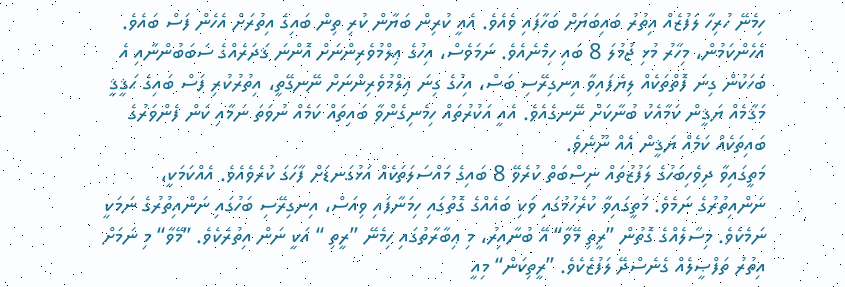ހިމެނޭ ހުރިހާ ލަފުޒެއް އިތުރު ބައިބަޔަށް ބަހާފައި ވެއެވެ. އެއީ ކުރިން ބަޔާން ކުރި ތިން ބައިގެ އިތުރަށް އެހެން ފަސް ބައެވެ. އެހެންކަމުން، މިހާރު މުޅި ޖުމުލަ 8 ބައި ހިމެނެއެވެ. ނަމަވެސް، އިހުގެ ޢިލްމުވެރިންނަށް އޮންނަ ޤަދަރެއްގެ ސަބަބުންނާއި އެ ބަހަކުން ގިނަ ފޮތްތަކެއް ލިޔެފައިވާ އިނގިރޭސި ބަސް، އިހުގެ ގިނަ ޢިލްމުވެރިންނަށް ނޭނގޭތީ، އިތުރުކުރި ފަސް ބައިގެ ޙަޤީޤީ މަޤާމެއް ޔަޤީން ކަމާއެކު ބުނާކަށް ނޭނގެއެވެ. އެއީ އަކުރުތައް ހިމެނިގެންވާ ބައިތައް ކަމެއް ނުވަތަ ނަމާއި ކަން ފެންވަރުގެ ބައިތަކެއް ކަމެއް ޔަޤީން އެއް ނޫނެވެ.
މަތީގައިވާ ދިވެހިބަހުގެ ލަފުޒުތައް ނިސްބަތް ކުރެވޭ 8 ބައިގެ މައްސަލަތަކެއް އަޅުގަނޑަށް ފާހަގަ ކުރެވެއެވެ. އެއްކަމަކީ، ނަންއިތުރުގެ ނަމެވެ. މަތީގައިވާ ކުރެހުމުގައި ވަކި ބައެއްގެ ގޮތުގައި ހިމަނާފައި ވިއަސް، އިނގިރޭސި ބަހުގައި ނަންއިތުރުގެ ނަމަކީ ނަމެކެވެ. މިސާލެއްގެ ގޮތުން ”ރީތި މޭވާ“ އޭ ބުނާއިރު، މި ޢިބާރާތުގައި ހިމެނޭ ”ރީތި “ އަކީ ނަން އިތުރެކެވެ. ”މޭވާ“ މި ނަމަށް އިތުރު ތަފްޞީލެއް ގެނެސްދޭ ލަފުޒެކެވެ. ”ރީތިކަން“ މިއީ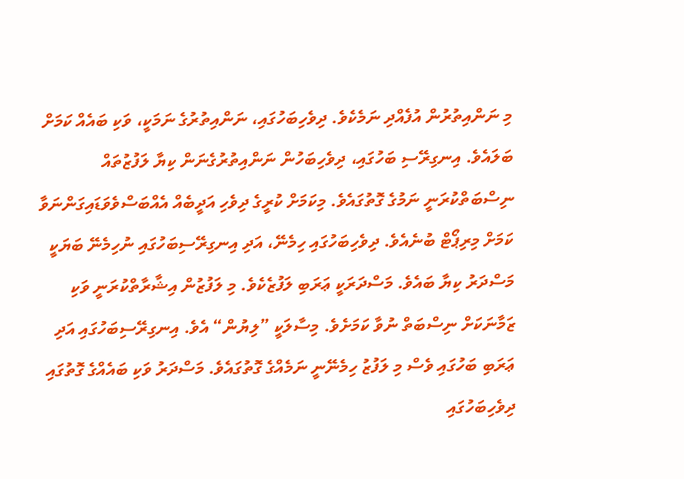މި ނަންއިތުރުން އުފެއްދި ނަމެކެވެ. ދިވެހިބަހުގައި، ނަންއިތުރުގެ ނަމަކީ، ވަކި ބައެއް ކަމަށް ބަލައެވެ. އިނގިރޭސި ބަހުގައި، ދިވެހިބަހުން ނަންއިތުރުގެނަން ކިޔާ ލަފުޒުތައް ނިސްބަތްކުރަނީ ނަމުގެ ގޮތުގައެވެ. މިކަމަށް ކުރީގެ ދިވެހި އަދީބެއް އެއްބަސްވެވަޑައިގަންނަވާ ކަމަށް މިރިޕޯޓް ބުނެއެވެ. ދިވެހިބަހުގައި ހިމެނޭ، އަދި އިނގިރޭސިބަހުގައި ނުހިމެނޭ ބަޔަކީ މަސްދަރު ކިޔާ ބައެވެ. މަސްދަރަކީ ޢަރަބި ލަފުޒެކެވެ. މި ލަފުޒުން އިޝާރާތްކުރަނީ ވަކި ޒަމާނަކަށް ނިސްބަތް ނުވާ ކަމަށެވެ. މިސާލަކީ ”ލިޔުން“ އެވެ. އިނގިރޭސިބަހުގައި އަދި ޢަރަބި ބަހުގައި ވެސް މި ލަފުޒު ހިމެނޭނީ ނަމެއްގެ ގޮތުގައެވެ. މަސްދަރު ވަކި ބައެއްގެ ގޮތުގައި ދިވެހިބަހުގައި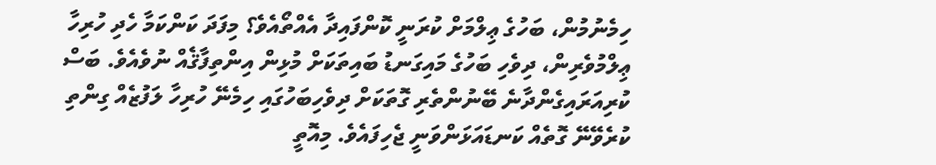ހިމެނުމުން، ބަހުގެ ޢިލްމަށް ކުރަނީ ކޮންފައިދާ އެއްތޯއެވެ؟ މިފަދަ ކަންކަމާ ހެދި ހުރިހާ ޢިލްމުވެރިން، ދިވެހި ބަހުގެ މައިގަނޑު ބައިތަކަށް މުޅިން އިންތިފާޤެއް ނުވެއެވެ. ބަސް ކުރިއަރައިގެންދާނެ ބޭނުންތެރި ގޮތަކަށް ދިވެހިބަހުގައި ހިމެނޭ ހުރިހާ ލަފުޒެއް ގިންތި ކުރެވޭނޭ ގޮތެއް ކަނޑައަޅަންވަނީ ޖެހިފައެވެ. މިއޮތީ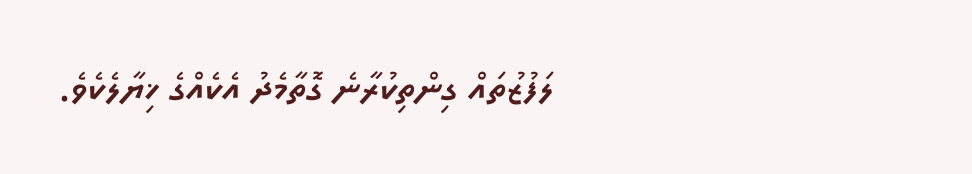ލަފުޒުތައް ގިންތިކުރާނެ ގޮތާމެދު އެކެއްގެ ޚިޔާލެކެވެ.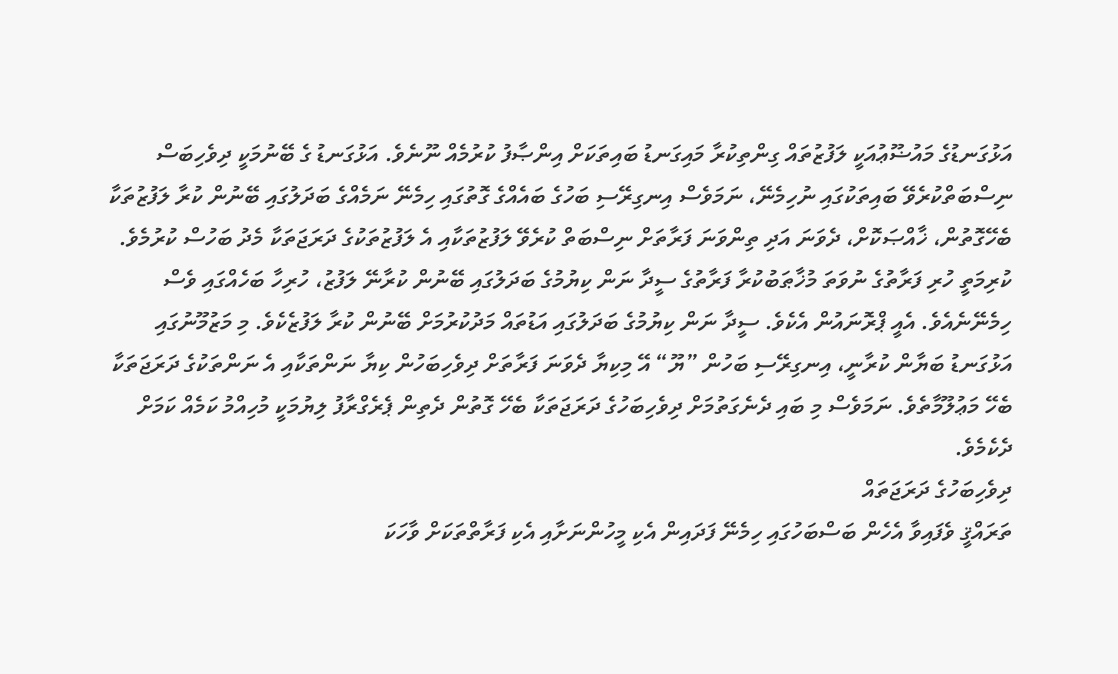އަޅުގަނޑުގެ މައުޟޫޢުއަކީ ލަފުޒުތައް ގިންތިކުރާ މައިގަނޑު ބައިތަކަށް އިންޞާފު ކުރުމެއް ނޫނެވެ. އަޅުގަނޑު ގެ ބޭނުމަކީ ދިވެހިބަސް ނިސްބަތްކުރެވޭ ބައިތަކުގައި ނުހިމެނޭ، ނަމަވެސް އިނގިރޭސި ބަހުގެ ބައެއްގެ ގޮތުގައި ހިމެނޭ ނަމެއްގެ ބަދަލުގައި ބޭނުން ކުރާ ލަފުޒުތަކާ ބެހޭގޮތުން، ޚާއްޞަކޮށް، ދެވަނަ އަދި ތިންވަނަ ފަރާތަށް ނިސްބަތް ކުރެވޭ ލަފުޒުތަކާއި އެ ލަފުޒުތަކުގެ ދަރަޖަތަކާ މެދު ބަހުސް ކުރުމެވެ. ކުރިމަތީ ހުރި ފަރާތުގެ ނުވަތަ މުޚާޠަބުކުރާ ފަރާތުގެ ސީދާ ނަން ކިޔުމުގެ ބަދަލުގައި ބޭނުން ކުރާނޭ ލަފުޒު، ހުރިހާ ބަހެއްގައި ވެސް ހިމެނޭނެއެވެ. އެއީ ޕްރޮނައުން އެކެވެ. ސީދާ ނަން ކިޔުމުގެ ބަދަލުގައި އަޑުތައް މަދުކުރުމަށް ބޭނުން ކުރާ ލަފުޒެކެވެ. މި މަޒުމޫނުގައި އަޅުގަނޑު ބަޔާން ކުރާނީ، އިނގިރޭސި ބަހުން ”ޔޫ“ އޭ މިކިޔާ ދެވަނަ ފަރާތަށް ދިވެހިބަހުން ކިޔާ ނަންތަކާއި އެ ނަންތަކުގެ ދަރަޖަތަކާ ބެހޭ މަޢުލޫމާތެވެ. ނަމަވެސް މި ބައި ދެނެގަތުމަށް ދިވެހިބަހުގެ ދަރަޖަތަކާ ބެހޭ ގޮތުން ދެތިން ޕެރެގްރާފު ލިޔުމަކީ މުހިއްމު ކަމެއް ކަމަށް ދެކެމެވެ.
ދިވެހިބަހުގެ ދަރަޖަތައް
ތަރައްޤީ ވެފައިވާ އެހެން ބަސްބަހުގައި ހިމެނޭ ފަދައިން އެކި މީހުންނަށާއި އެކި ފަރާތްތަކަށް ވާހަކަ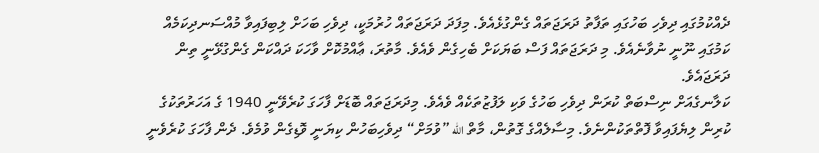ދެއްކުމުގައި ދިވެހި ބަހުގައި ތަފާތު ދަރަޖަތައް ގެންގުޅެއެވެ. މިފަދަ ދަރަޖަތައް ހުރުމަކީ، ދިވެހި ބަހަށް ލިބިފައިވާ މުއްސަނދިކަމެއް ކަމުގައި ނޫނީ ނުވާނެއެވެ. މި ދަރަޖަތައް ފަސް ބަޔަކަށް ބެހިގެން ވެއެވެ. މާތުރަ، ޢާއްމުކޮށް ވާހަކަ ދައްކަން ގެންގުޅޭނީ ތިން ދަރަޖައެވެ.
ކަލާނގެއަށް ނިސްބަތް ކުރަން ދިވެހި ބަހުގެ ވަކި ލަފުޒުތަކެއް ވެއެވެ. މިދަރަޖަތައް ބޮޑަށް ފާހަގަ ކުރެވޭނީ 1940 ގެ އަހަރުތަކުގެ ކުރިން ލިޔެފައިވާ ފޮތްތަކުންނެވެ. މިސާލެއްގެ ގޮތުން، މާތް الله ”ވުމަށް“ ދިވެހިބަހުން ކިޔަނީ ވޮޑިގެން ވުމެވެ. ދެން ފާހަގަ ކުރެވެނީ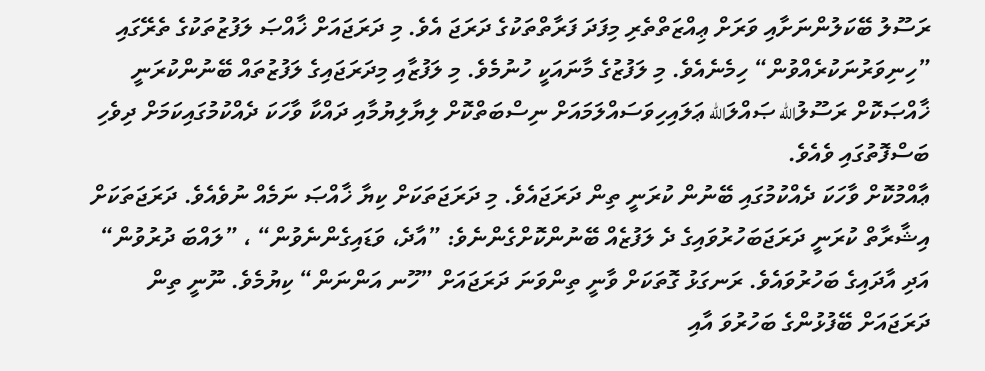ރަސޫލު ބޭކަލުންނަށާއި ވަރަށް ޢިއްޒަތްތެރި މިފަދަ ފަރާތްތަކުގެ ދަރަޖަ އެވެ. މި ދަރަޖައަށް ޚާއްޞަ ލަފުޒުތަކުގެ ތެރޭގައި ”ހިނިވަރުނަކުރެއްވުން“ ހިމެނެއެވެ. މި ލަފުޒުގެ މާނައަކީ ހުނުމެވެ. މި ލަފުޒާއި މިދަރަޖައިގެ ލަފުޒުތައް ބޭނުންކުރަނީ ޚާއްޞަކޮށް ރަސޫލުالله ޞައްލަالله ޢަލައިހިވަސައްލަމައަށް ނިސްބަތްކޮށް ލިޔާލިޔުމާއި ދައްކާ ވާހަކަ ދެއްކުމުގައިކަމަށް ދިވެހި ބަސްފޮތުގައި ވެއެވެ.
ޢާއްމުކޮށް ވާހަކަ ދެއްކުމުގައި ބޭނުން ކުރަނީ ތިން ދަރަޖައެވެ. މި ދަރަޖަތަކަށް ކިޔާ ޚާއްޞަ ނަމެއް ނުވެއެވެ. ދަރަޖަތަކަށް އިޝާރާތް ކުރަނީ ދަރަޖަބަހުރުވައިގެ ދެ ލަފުޒެއް ބޭނުންކޮށްގެންނެވެ: ”އާދެ، ވަޑައިގެންނެވުން“ ، ”ލައްބަ ދުރުވުން“ އަދި އާދައިގެ ބަހުރުވައެވެ. ރަނގަޅު ގޮތަކަށް ވާނީ ތިންވަނަ ދަރަޖައަށް ”ހޫނ އަންނަން“ ކިޔުމެވެ. ނޫނީ ތިން ދަރަޖައަށް ބޭފުޅުންގެ ބަހުރުވަ އާއި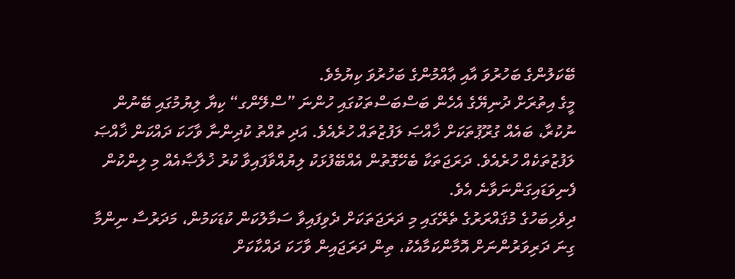ބޭކަލުންގެ ބަހުރުވަ އާއި ޢާއްމުންގެ ބަހުރުވަ ކިޔުމެވެ.
މީގެ އިތުރަށް ދުނިޔޭގެ އެހެން ބަސްބަސްތަކުގައި ހުންނަ ”ސްލޭންގ“ ކިޔާ ލިޔުމުގައި ބޭނުން ނުކުރާ، ބައެއް ގުރޫޕުތަކަށް ޚާއްޞަ ލަފުޒުތައް ހުރެއެވެ. އަދި ތުއްތު ކުދިންނާ ވާހަކަ ދައްކަން ޚާއްޞަ ލަފުޒުތަކެއް ހުރެއެވެ. ދަރަޖަތަކާ ބެހޭގޮތުން އެއްބޭފުޅަކު ލިޔުއްވާފައިވާ ކުރު ޚުލާޞާއެއް މި ލިންކުން ފެނިވަޑައިގަންނަވާނެ އެވެ.
ދިވެހިބަހުގެ މުޤައްރަރުގެ ތެރޭގައި މި ދަރަޖަތަކަށް ދެވިފައިވާ ސަމާލުކަން ކުޑަކަމުން، މަދަރުސާ ނިންމާ ގިނަ ދަރިވަރުންނަށް އޮމާންކަމާއެކު، ތިން ދަރަޖައިން ވާހަކަ ދައްކާކަށް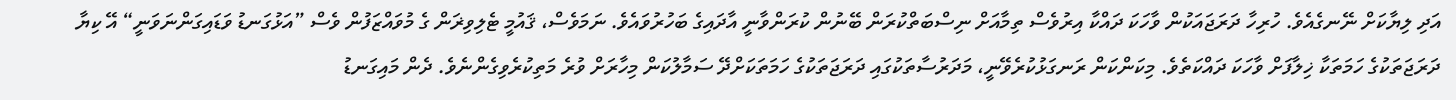އަދި ލިޔާކަށް ނޭނގެއެވެ. ހުރިހާ ދަރަޖައަކުން ވާހަކަ ދައްކާ އިރުވެސް ތިމާއަށް ނިސްބަތްކުރަން ބޭނުން ކުރަންވާނީ އާދައިގެ ބަހުރުވައެވެ. ނަމަވެސް، ޤައުމީ ޓެލިވިޜަން ގެ މުވައްޒަފުން ވެސް ”އަޅުގަނޑު ވަޑައިގަންނަވަނީ“ އޭ ކިޔާ ދަރަޖަތަކުގެ ހަމަތަކާ ޚިލާފަށް ވާހަކަ ދައްކަތެވެ. މިކަންކަން ރަނގަޅުކުރެވޭނީ، މަދަރުސާތަކުގައި ދަރަޖަތަކުގެ ހަމަތަކަށްދޭ ސަމާލުކަން މިހާރަށް ވުރެ މަތިކުރެވިގެންނެވެ. ދެން މައިގަނޑު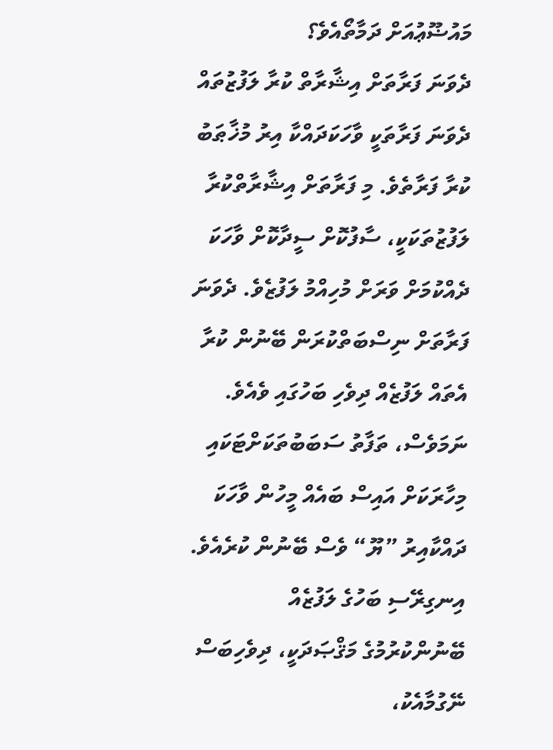މައުޟޫޢުއަށް ދަމާތޯއެވެ؟
ދެވަނަ ފަރާތަށް އިޝާރާތް ކުރާ ލަފުޒުތައް
ދެވަނަ ފަރާތަކީ ވާހަކަދައްކާ އިރު މުޚާޠަބު ކުރާ ފަރާތެވެ. މި ފަރާތަށް އިޝާރާތްކުރާ ލަފުޒުތަކަކީ، ސާފުކޮށް ސީދާކޮށް ވާހަކަ ދެއްކުމަށް ވަރަށް މުހިއްމު ލަފުޒެވެ. ދެވަނަ ފަރާތަށް ނިސްބަތްކުރަން ބޭނުން ކުރާ އެތައް ލަފުޒެއް ދިވެހި ބަހުގައި ވެއެވެ. ނަމަވެސް، ތަފާތު ސަބަބުތަކަށްޓަކައި މިހާރަކަށް އައިސް ބައެއް މީހުން ވާހަކަ ދައްކާއިރު ”ޔޫ“ ވެސް ބޭނުން ކުރެއެވެ. އިނގިރޭސި ބަހުގެ ލަފުޒެއް ބޭނުންކުރުމުގެ މަޤްޞަދަކީ، ދިވެހިބަސް ނޭގުމާއެކު،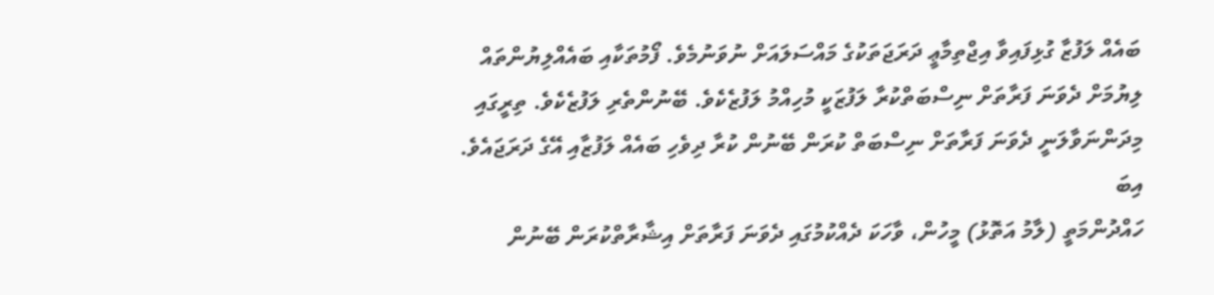ބައެއް ލަފުޒާ ގުޅިފައިވާ އިޖްތިމާޢީ ދަރަޖަތަކުގެ މައްސަލައަށް ނުވަނުމެވެ. ފޯމުތަކާއި ބައެއްލިޔުންތައް ލިޔުމަށް ދެވަނަ ފަރާތަށް ނިސްބަތްކުރާ ލަފުޒަކީ މުހިއްމު ލަފުޒެކެވެ. ބޭނުންތެރި ލަފުޒެކެވެ. ތިރީގައި މިދަންނަވާލަނީ ދެވަނަ ފަރާތަށް ނިސްބަތް ކުރަން ބޭނުން ކުރާ ދިވެހި ބައެއް ލަފުޒާއި އޭގެ ދަރަޖައެވެ.
އިބަ
ހައްދުންމަތީ (ލާމު އަތޮޅު) މީހުން، ވާހަކަ ދެއްކުމުގައި ދެވަނަ ފަރާތަށް އިޝާރާތްކުރަން ބޭނުން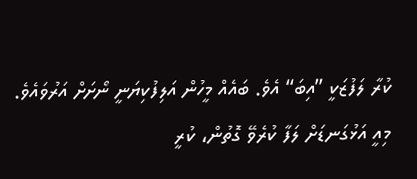ކުރާ ލަފުޒަކީ ”އިބަ“ އެވެ. ބައެއް މީހުން އަލިފުކިޔަނީ ނޯށަށް އަރުވައެވެ. މިއީ އަޅުގަނޑަށް ލަފާ ކުރެވޭ ގޮތުން، ކުރީ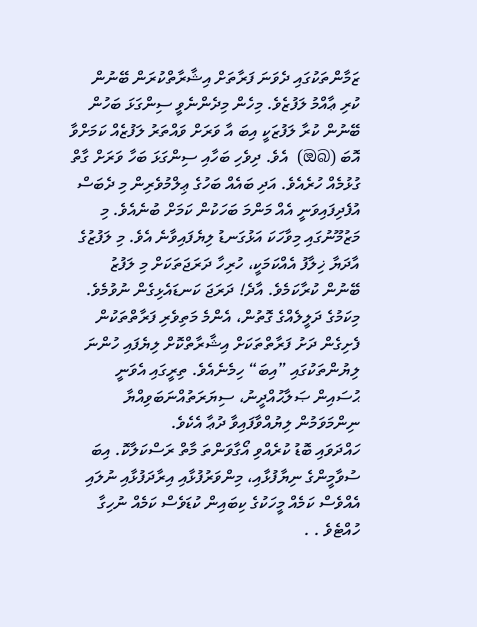ޒަމާންތަކުގައި ދެވަނަ ފަރާތަށް އިޝާރާތްކުރަން ބޭނުން ކުރި ޢާއްމު ލަފުޒެވެ. މިހެން މިދެންނެވީ ސިންގަޅަ ބަހުން ބޭނުން ކުރާ ލަފުޒަކީ އިބަ އާ ވަރަށް ވައްތަރު ލަފުޒެއް ކަމަށްވާ އޮބަ (ඔබ) އެވެ. ދިވެހި ބަހާއި ސިންގަޅަ ބަހާ ވަރަށް ގާތް ގުޅުމެއް ހުރެއެވެ. އަދި ބައެއް ބަހުގެ ޢިލްމުވެރިން މި ދެބަސް އުފެދިފައިވަނީ އެއް މަންމަ ބަހަކުން ކަމަށް ބުނެއެވެ. މި މަޒުމޫނުގައި މިވާހަކަ އަޅުގަނޑު ލިޔެފައިވާނެ އެވެ. މި ލަފުޒުގެ އާދަޔާ ޚިލާފު އެއްކަމަކީ، ހުރިހާ ދަރަޖަތަކަށް މި ލަފުޒު ބޭނުން ކުރާކަމެވެ. އާދެ! ދަރަޖަ ކަނޑައެޅިގެން ނުވުމެވެ. މިކަމުގެ ދަލީލެއްގެ ގޮތުން، އެންމެ މަތިވެރި ފަރާތްތަކުން ފެށިގެން ދަށު ފަރާތްތަކަށް އިޝާރާތްކޮށް ލިޔެފައި ހުންނަ ލިޔުންތަކުގައި ”އިބަ“ ހިމެނެއެވެ. ތިރީގައި އެވަނީ ޙުސައިން ޞަލާޙުއްދީނު، ސިޔަރަތުއްނަބަވިއްޔާ ނިންމަވަމުން ލިޔުއްވާފައިވާ ދުޢާ އެކެވެ.
ހައްދަވައި ބޮޑު ކުރެއްވި އޯގާވަންތަ މާތް ރަސްކަލާކޮ. އިބަ ސުވާމީންގެ ނިޔާފުޅާއި، މިންވަރުފުޅާއި އިރާދަފުޅާއި ނުލައި އެއްވެސް ކަމެއް މީހަކުގެ ކިބައިން ކުޑަވެސް ކަމެއް ނުހިގާ ހުއްޓެވެ . .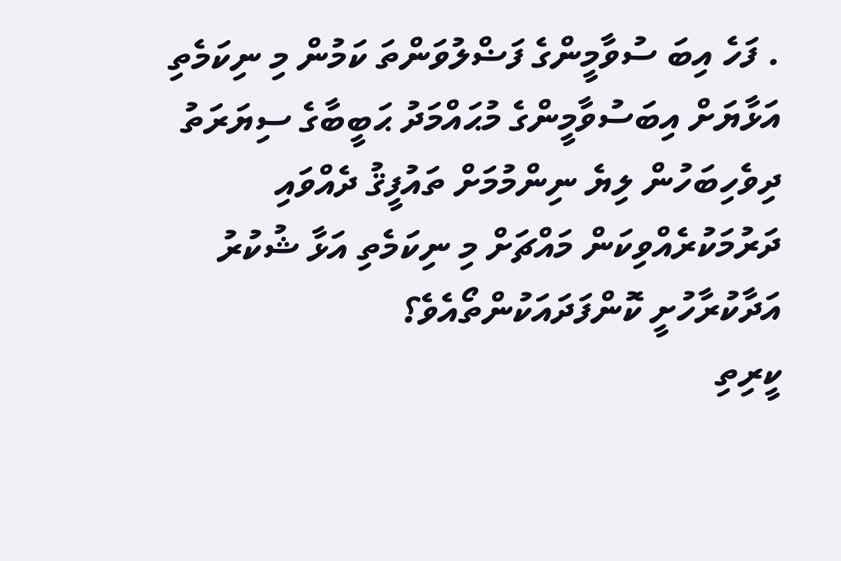. ފަހެ އިބަ ސުވާމީންގެ ފަޟްލުވަންތަ ކަމުން މި ނިކަމެތި އަޅާޔަށް އިބަސުވާމީންގެ މުޙައްމަދު ޙަބީބާގެ ސިޔަރަތު ދިވެހިބަހުން ލިޔެ ނިންމުމަށް ތައުފީޤު ދެއްވައި ދަރުމަކުރެއްވިކަން މައްޗަށް މި ނިކަމެތި އަޅާ ޝުކުރު އަދާކުރާހުށީ ކޮންފަދައަކުންތޯއެވެ؟
ކީރިތި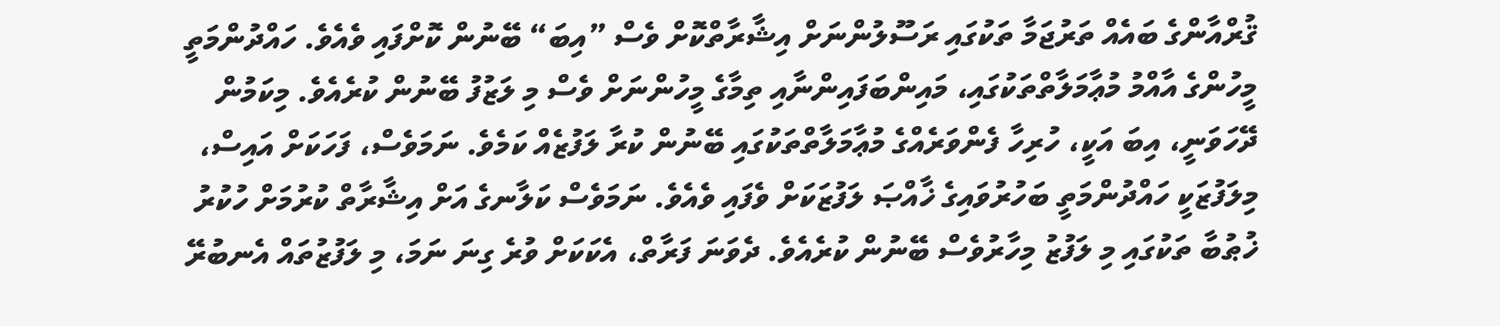ޤުރްއާންގެ ބައެއް ތަރުޖަމާ ތަކުގައި ރަސޫލުންނަށް އިޝާރާތްކޮށް ވެސް ”އިބަ“ ބޭނުން ކޮށްފައި ވެއެވެ. ހައްދުންމަތީ މީހުންގެ އާއްމު މުޢާމަލާތްތަކުގައި، މައިންބަފައިންނާއި ތިމާގެ މީހުންނަށް ވެސް މި ލަޒުފު ބޭނުން ކުރެއެވެ. މިކަމުން ދޭހަވަނީ، އިބަ އަކީ، ހުރިހާ ފެންވަރެއްގެ މުޢާމަލާތްތަކުގައި ބޭނުން ކުރާ ލަފުޒެއް ކަމެވެ. ނަމަވެސް، ފަހަކަށް އައިސް، މިލަފުޒަކީ ހައްދުންމަތީ ބަހުރުވައިގެ ޚާއްޞަ ލަފުޒަކަށް ވެފައި ވެއެވެ. ނަމަވެސް ކަލާނގެ އަށް އިޝާރާތް ކުރުމަށް ހުކުރު ޚުޠުބާ ތަކުގައި މި ލަފުޒު މިހާރުވެސް ބޭނުން ކުރެއެވެ. ދެވަނަ ފަރާތް، އެކަކަށް ވުރެ ގިނަ ނަމަ، މި ލަފުޒުތައް އެނބުރޭ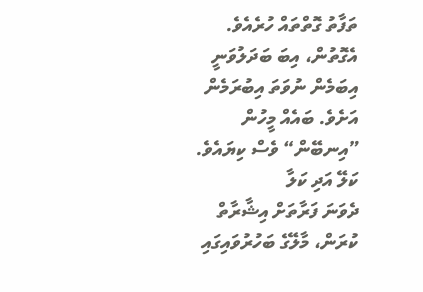ތަފާތު ގޮތްތައް ހުރެއެވެ. އެގޮތުން، އިބަ ބަދަލުވަނީ އިބަމެން ނުވަތަ އިބުރަމެން އަށެވެ. ބައެއް މީހުން ”އިނބޭން“ ވެސް ކިޔައެވެ.
ކަލޭ އަދި ކަލާ
ދެވަނަ ފަރާތަށް އިޝާރާތް ކުރަން، މާލޭގެ ބަހުރުވައިގައި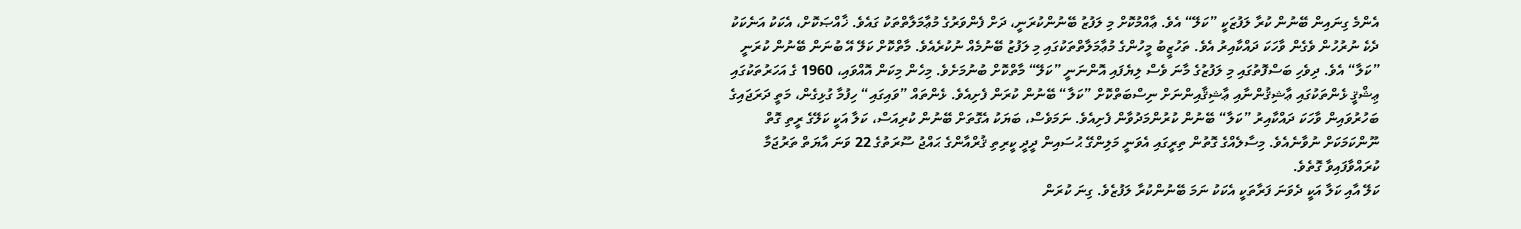އެންމެ ގިނައިން ބޭނުން ކުރާ ލަފުޒަކީ ”ކަލޭ“ އެވެ. ޢާއްމުކޮށް މި ލަފުޒު ބޭނުންކުރަނީ، ދަށް ފެންވަރުގެ މުޢާމަލާތްތަކު ގައެވެ. ޚާއްޞަކޮށް، އެކަކު އަނެކަކު ދެކެ ނުރުހުން ވެގެން ވާހަކަ ދައްކާއިރު އެވެ. ތަހުޒީބު މީހުންގެ މުޢާމަލާތްތަކުގައި މި ލަފުޒު ބޭނުމެއް ނުކުރެއެވެ. މާތްކޮށް ކަލޭ އޭ ބުނަން ބޭނުން ކުރަނީ ”ކަލާ“ އެވެ. ދިވެހި ބަސްފޮތުގައި މި ލަފުޒުގެ މާނަ ވެސް ލިޔެފައި އޮންނަނީ ”ކަލޭ“ މާތްކޮށް ބުނުމަށެވެ. މިހެން މިކަން އޮއްވައި، 1960 ގެ އަހަރުތަކުގައި ޢިޝްޤީ ޅެންތަކުގައި ޢާޝިޤުންނާއި ޢާޝިޤާއިންނަށް ނިސްބަތްކޮށް ”ކަލާ“ ބޭނުން ކުރަން ފެށިއެވެ. ޅެންތައް ”ވައިގައި“ ހިފުމާ ގުޅިގެން، މަތީ ދަރަޖައިގެ ބަހުރުވައިން ވާހަކަ ދައްކާއިރު ”ކަލާ“ ބޭނުން ކުރުންމަދުވާން ފެށިއެވެ. ނަމަވެސް، ބަޔަކު އެގޮތަށް ބޭނުން ކުރިއަސް، ކަލާ އަކީ ކަލޭގެ ރީތި ގޮތް ނޫންކަމަކަށް ނުވާނެއެވެ. މިސާލެއްގެ ގޮތުން ތިރީގައި އެވަނީ މަލިންގޭ ޙުސައިން ދީދީ ކީރިތި ޤުރްއާންގެ ޙައްޖު ސޫރަތުގެ 22 ވަނަ އާޔަތް ތަރުޖަމާ ކުރައްވާފައިވާ ގޮތެވެ.
ކަލޭ އާއި ކަލާ އަކީ ދެވަނަ ފަރާތަކީ އެކަކު ނަމަ ބޭނުންކުރާ ލަފުޒެވެ. ގިނަ ކުރަން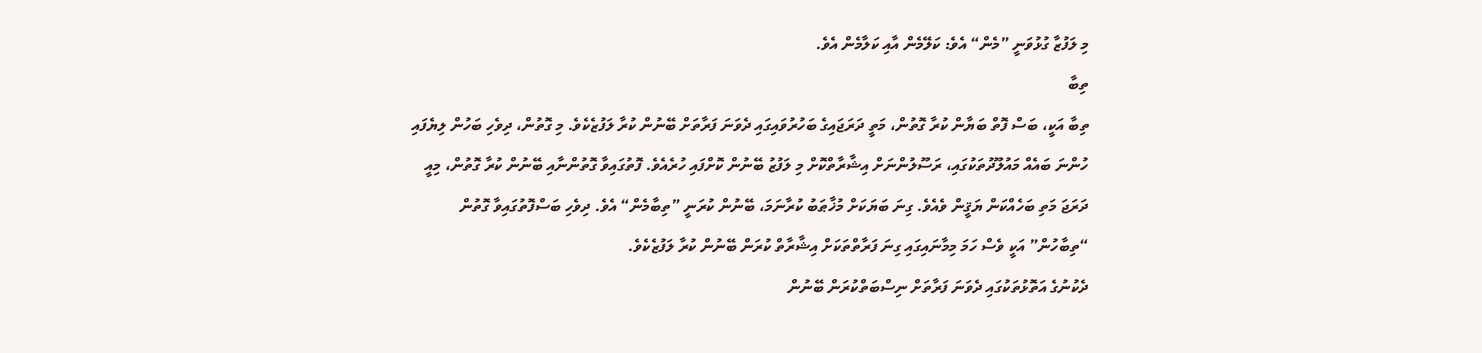މި ލަފުޒާ ގުޅުވަނީ ”މެން“ އެވެ: ކަލޭމެން އާއި ކަލާމެން އެވެ.
ތިބާ
ތިބާ އަކީ، ބަސް ފޮތް ބަޔާން ކުރާ ގޮތުން، މަތީ ދަރަޖައިގެ ބަހުރުވައިގައި ދެވަނަ ފަރާތަށް ބޭނުން ކުރާ ލަފުޒެކެވެ. މި ގޮތުން، ދިވެހި ބަހުން ލިޔެފައި ހުންނަ ބައެއް މައުލޫދުތަކުގައި، ރަސޫލުންނަށް އިޝާރާތްކޮށް މި ލަފުޒު ބޭނުން ކޮށްފައި ހުރެއެވެ. ފޮތުގައިވާ ގޮތުންނާއި ބޭނުން ކުރާ ގޮތުން، މިއީ ދަރަޖަ މަތި ބަހެއްކަން ޔަޤީން ވެއެވެ. ގިނަ ބަޔަކަށް މުޚާޠަބު ކުރާނަމަ، ބޭނުން ކުރަނީ ”ތިބާމެން“ އެވެ. ދިވެހި ބަސްފޮތުގައިވާ ގޮތުން “ތިބާހުން” އަކީ ވެސް ހަމަ މިމާނައިގައި ގިނަ ފަރާތްތަކަށް އިޝާރާތް ކުރަން ބޭނުން ކުރާ ލަފުޒެކެވެ.
ދެކުނުގެ އަތޮޅުތަކުގައި ދެވަނަ ފަރާތަށް ނިސްބަތްކުރަން ބޭނުން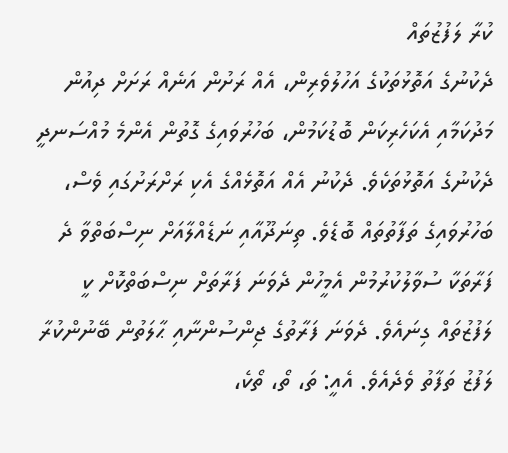ކުރާ ލަފުޒުތައް
ދެކުނުގެ އަތޮޅުތަކުގެ އަހުލުވެރިން، އެއް ރަށުން އަނެއް ރަށަށް ދިއުން މަދުކަމާއި އެކަހެރިކަން ބޮޑުކަމުން، ބަހުރުވައިގެ ގޮތުން އެންމެ މުއްސަނދީ ދެކުނުގެ އަތޮޅުތަކެވެ. ދެކުނު އެއް އަތޮޅެއްގެ އެކި ރަށްރަށުގައި ވެސް، ބަހުރުވައިގެ ތަފާތުތައް ބޮޑެވެ. ތިނަދޫއާއި ނަޑެއްލާއަށް ނިސްބަތްވާ ދެ ފަރާތަކާ ސުވާލުކުރުމުން އެމީހުން ދެވަނަ ފަރާތަށް ނިސްބަތްކޮށް ކީ ލަފުޒުތައް ގިނައެވެ. ދެވަނަ ފަރާތުގެ ޖިންސުންނާއި ޙާލަތުން ބޭނުންކުރާ ލަފުޒު ތަފާތު ވެދެއެވެ. އެއީ: ތަ، ތޯ، ތޯކެ،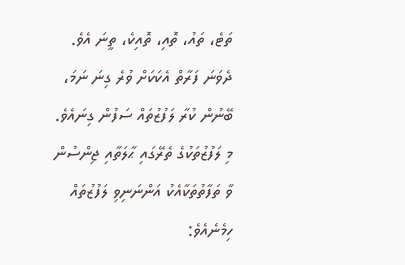ތަޓެ، ތައު، ތޮއި، ތޮއިކެ، ތީނަ އެވެ. ދެވަނަ ފަރާތް އެކަކަށް ވުރެ ގިނަ ނަމަ، ބޭނުން ކުރާ ލަފުޒުތައް ސަފުން ގިނައެވެ. މި ލަފުޒުތަކުގެ ތެރޭގައި ޙާލަތާއި ޖިންސުން ވާ ތަފާތުތަކާއެކު އަންނަނިވި ލަފުޒުތައް ހިމެނެއެވެ: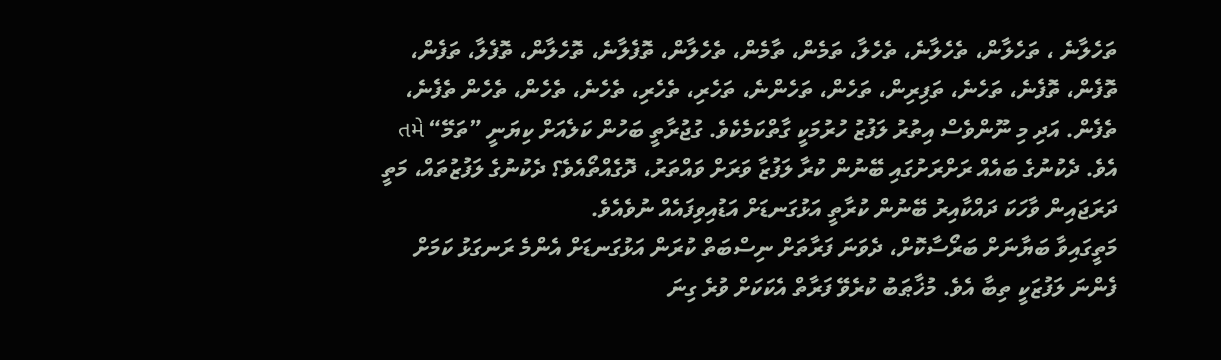ތަހެލާނެ ، ތަހެލާން، ތެހެލާނެ، ތެހެލާ، ތަމެން، ތާމެން، ތެހެލާން، ތޮފެލާނެ، ތޮހެލާން، ތޮފެލާ، ތަފެން، ތޮފެން، ތޮފެނެ، ތަހެނެ، ތަފިރިން، ތަހެން، ތަހެންނެ، ތަހެރި، ތެހެރި، ތެހެނެ، ތެހެން، ތެހެން ތެފެނެ، ތެފެން. އަދި މި ނޫންވެސް އިތުރު ލަފުޒު ހުރުމަކީ ގާތްކަމެކެވެ. ގުޖުރާތީ ބަހުން ކަލެއަށް ކިޔަނީ ”ތަމޭ“ તમે އެވެ. ދެކުނުގެ ބައެއް ރަށްރަށުގައި ބޭނުން ކުރާ ލަފުޒާ ވަރަށް ވައްތަރު، ދޮގެއްތޯއެވެ؟ ދެކުނުގެ ލަފުޒުތައް، މަތީ ދަރަޖައިން ވާހަކަ ދައްކާއިރު ބޭނުން ކުރާތީ އަޅުގަނޑަށް އަޑުއިވިފައެއް ނުވެއެވެ.
މަތީގައިވާ ބަޔާނަށް ބަރޯސާކޮށް، ދެވަނަ ފަރާތަށް ނިސްބަތް ކުރަން އަޅުގަނޑަށް އެންމެ ރަނގަޅު ކަމަށް ފެންނަ ލަފުޒަކީ ތިބާ އެވެ. މުޚާޠަބު ކުރެވޭ ފަރާތް އެކަކަށް ވުރެ ގިނަ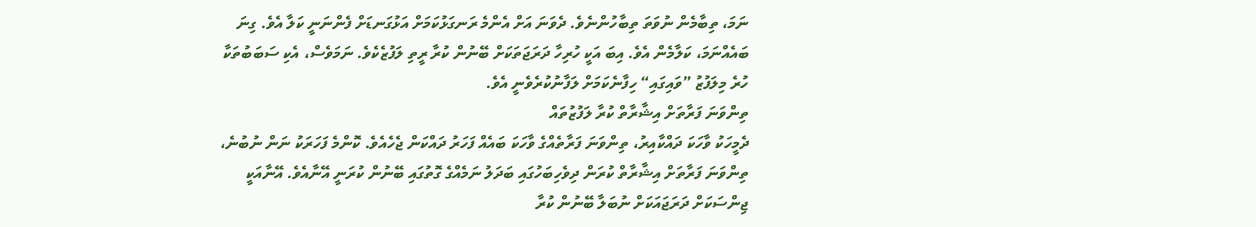ނަމަ، ތިބާމެން ނުވަތަ ތިބާހުންނެވެ. ދެވަނަ އަށް އެންމެ ރަނގަޅުކަމަށް އަޅުގަނޑަށް ފެންނަނީ ކަލާ އެވެ. ގިނަ ބައެއްނަމަ، ކަލާމެން އެވެ. އިބަ އަކީ ހުރިހާ ދަރަޖަތަކަށް ބޭނުން ކުރާ ރީތި ލަފުޒެކެވެ. ނަމަވެސް، އެކި ސަބަބުތަކާ ހުރެ މިލަފުޒު ”ވައިގައި“ ހިފާނެކަމަށް ލަފާނުކުރެވެނީ އެވެ.
ތިންވަނަ ފަރާތަށް އިޝާރާތް ކުރާ ލަފުޒުތައް
ދެމީހަކު ވާހަކަ ދައްކާއިރު، ތިންވަނަ ފަރާތެއްގެ ވާހަކަ ބައެއް ފަހަރު ދައްކަން ޖެހެއެވެ. ކޮންމެ ފަހަރަކު ނަން ނުބުނެ، ތިންވަނަ ފަރާތަށް އިޝާރާތް ކުރަން ދިވެހިބަހުގައި ބަދަލު ނަމެއްގެ ގޮތުގައި ބޭނުން ކުރަނީ އޭނާއެވެ. އޭނާއަކީ ޖިންސަކަށް ދަރަޖައަކަށް ނުބަލާ ބޭނުން ކުރާ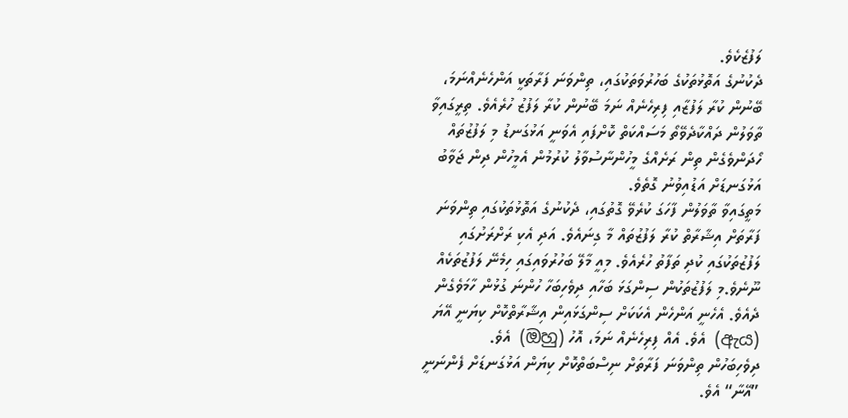ލަފުޒެކެވެ.
ދެކުނުގެ އަތޮޅުތަކުގެ ބަހުރުވަތަކުގައި، ތިންވަނަ ފަރާތަކީ އަންހެނެއްނަމަ، ބޭނުން ކުރާ ލަފުޒާއި ފިރިހެނެއް ނަމަ ބޭނުން ކުރާ ލަފުޒު ހުރެއެވެ. ތިރީގައިވާ ތާވަލުން ދައްކާދެވޭތޯ މަސައްކަތް ކޮށްފައި އެވަނީ އަޅުގަނޑު މި ލަފުޒުތައް ހޯދަންވެގެން ތިން ރަށެއްގެ މީހުންނާސުވާލު ކުރުމުން އެމީހުން ދިން ޖަވާބު އަޅުގަނޑަށް އަޑުއިވުނު ގޮތެވެ.
މަތީގައިވާ ތާވަލުން ފާހަގަ ކުރެވޭ ގޮތުގައި، ދެކުނުގެ އަތޮޅުތަކުގައި ތިންވަނަ ފަރާތަށް އިޝާރާތް ކުރާ ލަފުޒުތައް މާ ގިނައެވެ. އަދި އެކި ރަށްރަށުގައި ލަފުޒުތަކުގައި ކުދި ތަފާތު ހުރެއެވެ. މިއީ މާލޭ ބަހުރުވައިގައި ހިމެނޭ ލަފުޒުތަކެއް ނޫނެވެ.މި ލަފުޒުތަކުން ސިންގަޅަ ބަހާއި ދިވެހިބަހާ ހުންނަ ގުޅުން ހާމަވެގެން ދެއެވެ. އެހެނީ އަންހެން އެކަކަށް ސިންގަޅައިން އިޝާރާތްކޮށް ކިޔަނީ އޭޔަ (ඇය) އެވެ. އެއް ފިރިހެނެއް ނަމަ، އޮހު (ඔහු) އެވެ.
ދިވެހިބަހުން ތިންވަނަ ފަރާތަށް ނިސްބަތްކޮށް ކިޔަން އަޅުގަނޑަށް ފެންނަނީ ”އޭނާ“ އެވެ.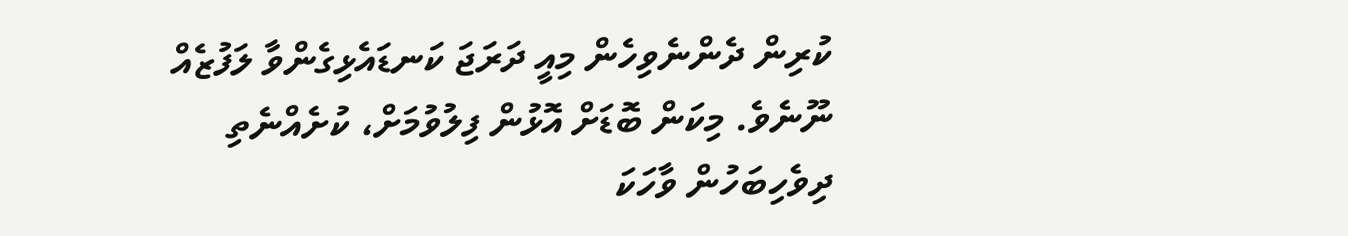ކުރިން ދެންނެވިހެން މިއީ ދަރަޖަ ކަނޑައެޅިގެންވާ ލަފުޒެއް ނޫނެވެ. މިކަން ބޮޑަށް އޮޅުން ފިލުވުމަށް، ކުށެއްނެތި ދިވެހިބަހުން ވާހަކަ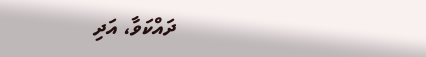ދައްކަވާ، އަދި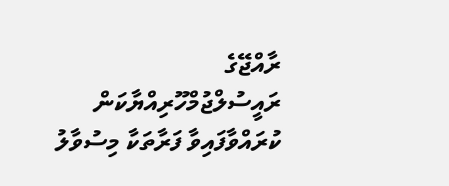ރާއްޖޭގެ ރައީސުލްޖުމްހޫރިއްޔާކަން ކުރައްވާފައިވާ ފަރާތަކާ މިސުވާލު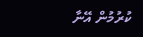ކުރުމުން އޭނާ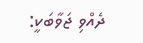ދެއްވި ޖަވާބަކީ: